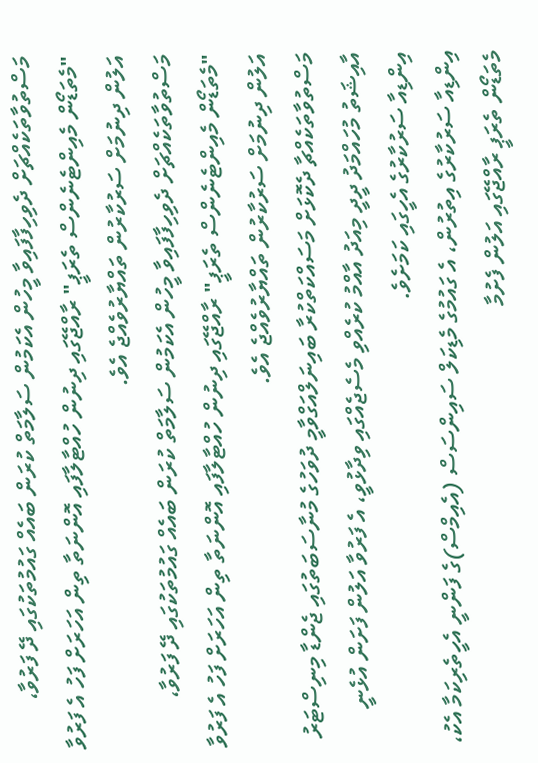މަސްތުވާތަކެއްޗަށް ދެވިހިފާފައިވާ މީހުން އެކަމުން ސަލާމަތް ކުރަން ބައެއް ގައުމުތަކުގައި ދޭ ފަރުވާ، "މެތަޑޯން މެއިންޓެނެންސް ތެރަޕީ" ރާއްޖޭގައި ދިނުން ހުއްޓާލާފައި އޮންނަތާ ތިން އަހަރަށް ފަހު އެ ފަރުވާ އަލުން ދިނުމަށް ސަރުކާރުން ތައްޔާރުވެއްޖެ އެވެ.
މަސްތުވާތަކެއްޗަށް ދެވިހިފާފައިވާ މީހުން އެކަމުން ސަލާމަތް ކުރަން ބައެއް ގައުމުތަކުގައި ދޭ ފަރުވާ، "މެތަޑޯން މެއިންޓެނެންސް ތެރަޕީ" ރާއްޖޭގައި ދިނުން ހުއްޓާލާފައި އޮންނަތާ ތިން އަހަރަށް ފަހު އެ ފަރުވާ އަލުން ދިނުމަށް ސަރުކާރުން ތައްޔާރުވެއްޖެ އެވެ.
މަސްތުވާތަކެއްޗާ ދެކޮޅަށް މަސައްކަތްކުރާ ބައިނަލްއަގްވާމީ ދުވަހުގެ މުނާސަބަތުގައި ޖެންޑާ މިނިސްޓަރު އާއިޝަތު މުހައްމަދު ދީދީ މިއަދު އާއްމު ކުރެއްވި މެސެޖެއްގައި ވިދާޅުވީ، އެ ފަރުވާ އަލުން ފަށަން އުޅެނީ އިންޑިއާ ސަރުކާރުގެ އެހީގައި ކަމަށެވެ.
އިންޑިއާ ސަރުކާރުގެ އިތުރުން، އެ ގައުމުގެ މެޑިކަލް ސައިންސަސް (އެއިމްސް)ގެ ފަންނީ އެހީތެރިކަމާ އެކު، މެތަޑޯން ތެރަޕީ ރާއްޖޭގައި އަލުން ފެށުމާ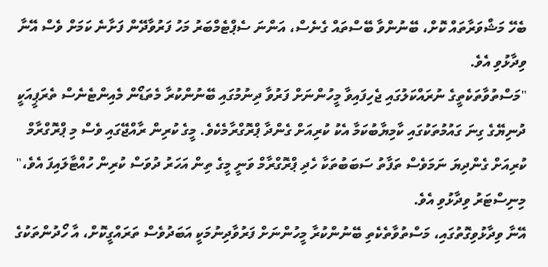ބެހޭ މަޝްވަރާތައް ކޮށް، ބޭނުންވާ ބޭސްތައް ގެނެސް، އަންނަ ސެޕްޓެމްބަރު މަހު ފަރުވާދޭން ފަށާނެ ކަމަށް ވެސް އޭނާ ވިދާޅުވި އެވެ.
"މަސްތުވާތަކެތީގެ ނުރައްކަލުގައި ޖެހިފައިވާ މީހުންނަށް ފަރުވާ ދިނުމުގައި ބޭނުންކުރާ މެތަޑޯން މެއިންޓެނެސް ތެރަޕީއަކީ ދުނިޔޭގެ ގިނަ ގައުމުތަކުގައި ކާމިޔާބުކަމާ އެކު ކުރިއަށް ގެންދާ ޕްރޮގްރާމެކެވެ. މީގެ ކުރިން ރާއްޖޭގައި ވެސް މި ޕްރޮގްރާމް ކުރިއަށް ގެންދިޔަ ނަމަވެސް ތަފާތު ސަބަބުތަކާ ހެދި ޕްރޮގްރާމް ވަނީ މީގެ ތިން އަހަރު ދުވަސް ކުރިން ހުއްޓާލައިފަ އެވެ،" މިނިސްޓަރު ވިދާޅުވި އެވެ.
އޭނާ ވިދާޅުވިގޮތުގައި، މަސްތުވާތެކެތި ބޭނުންކުރާ މީހުންނަށް ފަރުވާދިނުމަކީ އަބަދުވެސް ތަރައްގީކޮށް، އާ ހޯދުންތަކުގެ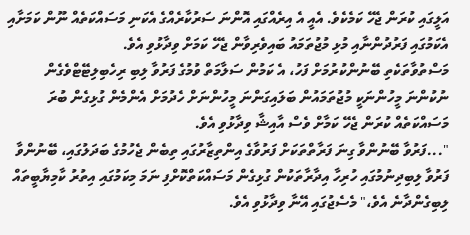އަލީގައި ކުރަން ޖެހޭ ކަމެކެވެ. އެއީ އެ އިރެއްގައި އޮންނަ ސަރުކާރެއްގެ އެކަނި މަސައްކަތެއް ނޫން ކަމަށާއި އެކަމުގައި ފަރުދުންނާއި މުޅި މުޖުތަމައު ބައިވެރިވާން ޖެހޭ ކަމަށް ވިދާޅުވި އެވެ.
މަސްތުވާތަކެތި ބޭނުންކުރުމަށް ފަހު، އެ ކަމުން ސަލާމަތް ވުމުގެ ފަރުވާ ލިބި ރިހެބިލިޓޭޓްވެގެން ނުކުންނަ މީހުންނަކީ މުޖުތަމައުން ބަލައިގަންނަ މީހުންނަށް ހެދުމަށް އެންމެން ގުޅިގެން ބުރަ މަސައްކަތެއް ކުރަން ޖެހޭ ކަމާށް ވެސް އާއިޝާ ވިދާޅުވި އެވެ.
"...ފަރުވާ ބޭނުންވާ ގިނަ ފަރާތްތަކަށް ފަރުވާގެ އިންތިޒާރުގައި ތިބެން ޖެހުމުގެ ބަދަލުގައި، ބޭނުންވާ ފަރުވާ ލިބިދިނުމުގައި ހުރިހާ އިދާރާތަކުން ގުޅިގެން މަސައްކަތްކޮށްފި ނަމަ މިކަމުގައި އިތުރު ކާމިޔާބީތައް ލިބިގެންދާނެ އެވެ،" މެސެޖުގައި އޭނާ ވިދާޅުވި އެވެ.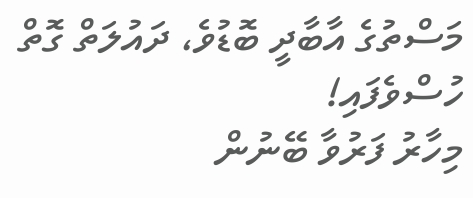މަސްތުގެ އާބާދީ ބޮޑުވެ، ދައުލަތް ގޮތް ހުސްވެފައި!
މިހާރު ފަރުވާ ބޭނުން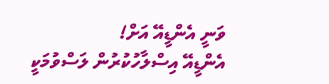ވަނީ އެންޑީއޭ އަށް!
އެންޑީއޭ އިސްލާހުކުރުން ލަސްވުމަކީ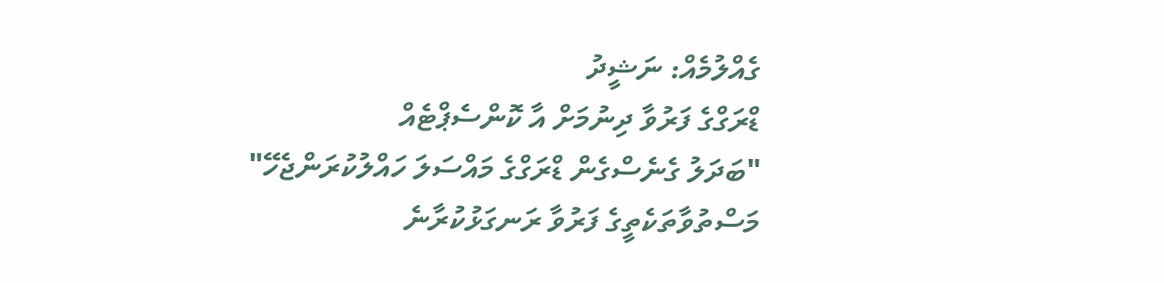ގެއްލުމެއް: ނަޝީދު
ޑްރަގްގެ ފަރުވާ ދިނުމަށް އާ ކޮންސެޕްޓެއް
"ބަދަލު ގެނެސްގެން ޑްރަގްގެ މައްސަލަ ހައްލުކުރަންޖެހޭ"
މަސްތުވާތަކެތީގެ ފަރުވާ ރަނގަޅުކުރާނެ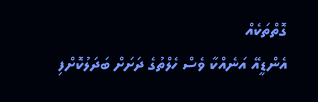ގޮތްތަކެއް
އެންޑީއޭ އަނެއްކާ ވެސް ހެލްތުގެ ދަށަށް ބަދަލުކޮށްފި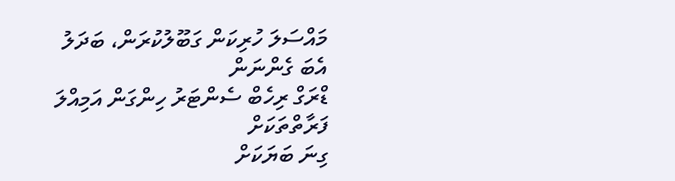މައްސަލަ ހުރިކަން ގަބޫލުކުރަން، ބަދަލު އެބަ ގެންނަން
ޑްރަގް ރިހެބް ސެންޓަރު ހިންގަން އަމިއްލަ ފަރާތްތަކަށް
ގިނަ ބަޔަކަށް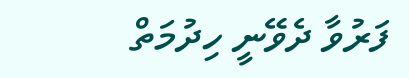ފަރުވާ ދެވޭނީ ހިދުމަތް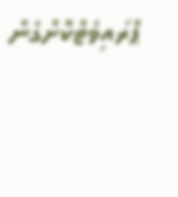ޕްރައިވެޓްކޮށްގެން